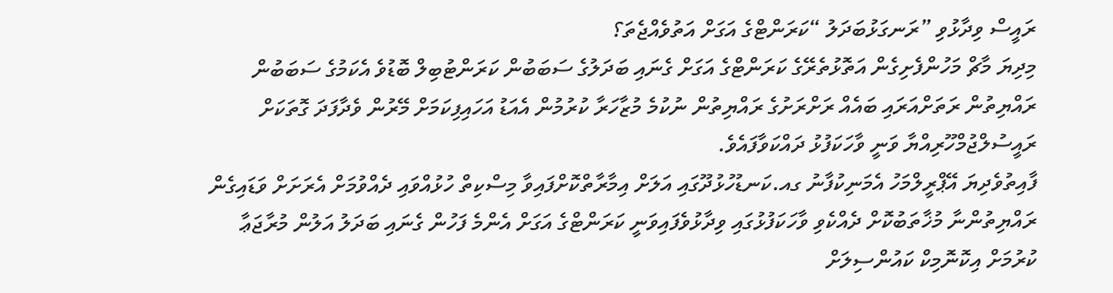ރައީސް ވިދާޅުވި ”ރަނގަޅުބަދަލު “ކަރަންޓްގެ އަގަށް އަތުވެއްޖެތަ؟
މިދިޔަ މާޗް މަހުންފެށިގެން އަތޮޅުތެރޭގެ ކަރަންޓްގެ އަގަށް ގެނައި ބަދަލުގެ ސަބަބުން ކަރަންޓުބިލް ބޮޑުވެ އެކަމުގެ ސަބަބުން  ރައްޔިތުން ރަތަށްއަރައި ބައެއް ރަށްރަށުގެ ރައްޔިތުން ނުކުމެ މުޒާހަރާ ކުރުމުން އެއަޑު އަހައިފިކަމަށް މޭރުން ވެދާފަދަ ގޮތަކަށް ރައީސުލްޖުމްހޫރިއްޔާ ވަނީ ވާހަކަފުޅު ދައްކަވާފައެވެ.
ފާއިތުވެދިޔަ އޭޕްރީލްމަހު އެމަނިކުފާނު ގއ.ކަނޑުހުޅުދޫގައި އަލަށް އިމާރާތްކޮށްފައިވާ މިސްކިތް ހުޅުއްވައި ދެއްވުމަށް އެރަށަށް ވަޑައިގެން ރައްޔިތުންނާ މުޚާތަބުކޮށް ދެއްކެވި ވާހަކަފުޅުގައި ވިދާޅުވެފައިވަނީ ކަރަންޓްގެ އަގަށް އެންމެ ފަހުން ގެނައި ބަދަލު އަލުން މުރާޖަޢާ ކުރުމަށް އިކޮނޮމިކް ކައުންސިލަށް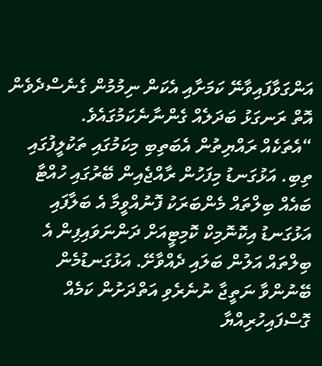އަންގަވާފައިވާނޭ ކަމަށާއި އެކަން ނިމުމުން ގެނެސްދެވެން އޮތް ރަނގަޅު ބަދަލެއް ގެންނާނެކަމުގައެވެ.
“އެތަކެއް ރައްޔިތުން އެބަތިބި މިކަމުގައި ތަކުލީފުގައި ތިބި. އަޅުގަނޑު މިފަހުން ރާއްޖެއިން ބޭރުގައި ހުއްޓާ ބައެއް ބިލްތައް މެންބަރަކު ފޮނުއްވީމާ އެ ބަލާފައި އަޅުގަނޑު އިކޮނޮމިކް ކޮމިޓީއަށް ދަންނަވައިފިން އެ ބިލްތައް އަލުން ބަލައި ދެއްވާށޭ. އަޅުގަނޑުމެން ބޭނުންވާ ނަތީޖާ ނުނެރެވި އަތްދަށުން ކަމެއް ގޮސްފައިހުރިއްޔާ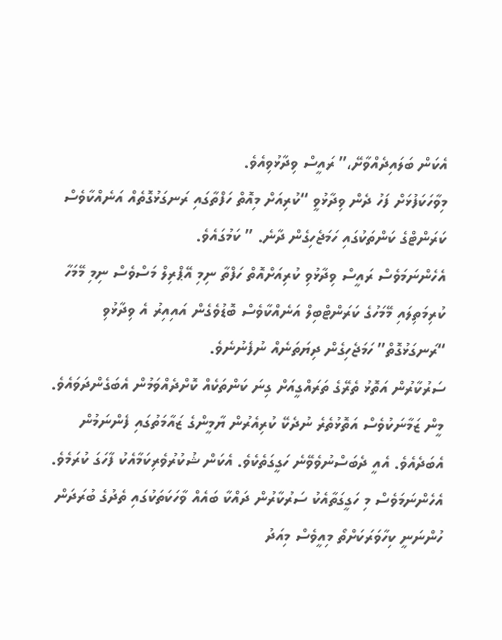އެކަން ބަލައިދެއްވާށޭ،” ރައީސް ވިދާޅުވިއެވެ.
މިވާހަކަފުޅަށް ފަހު ދެން ވިދާޅުވީ “ކުރިއަށް މިއޮތް ހަފްތާގައި ރަނގަޅުގޮތެއް އަނެއްކާވެސް ކަރަންޓްގެ ކަންތަކުގައި ހަމަޖެހިގެން ދާނެ. ” ކަމުގައެވެ.
އެހެންނަމަވެސް ރައީސް ވިދާޅުވި ކުރިއަށްއޮތް ހަފްތާ ނިމި އޭޕްރިލް މަސްވެސް ނިމި މޭމަހާ ކުރިމަތިލައި މޭމަހުގެ ކަރަންޓްބިލް އަނެއްކާވެސް ބޮޑުވެގެން އައިއިރު އެ ވިދާޅުވި “ރަނގަޅުގޮތް” ހަމަޖެހިގެން ދިޔަތަނެއް ނުފެނުނެވެ.
ސަރުކާރުން އަތޮޅު ތެރޭގެ ތަރައްގީއަށް ގިނަ ކަންތަކެއް ކޮށްދެއްވަމުން އެބަގެންދަވައެވެ. މީން ޒަމާނަކުވެސް އަތޮޅުތެރެ ނުދެކޭ ކުރިއެރުން ޔާމީންގެ ޒައާމަތުގައި ފެންނަމުން އެބަދެއެވެ. އެއީ ދެބަސްނުވެވޭނެ ހަގީގަތެކެވެ. އެކަން ޝުކުރުވެރިކަމާއެކު ފާހަގަ ކުރަމެވެ. އެހެންނަމަވެސް މި ހަގީގަތާއެކު ސަރުކާރުން ދައްކާ ބައެއް ވާހަކަތަކުގައި ތެދުގެ ބުރަދަން ހުންނަނީ ކިހާވަރަކަށްތޯ މިއީވެސް މިއަދު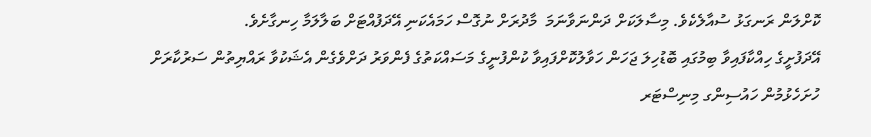ކޮށްލަން ރަނގަޅު ސުއާލެކެވެ. މިސާލަކަށް ދަންނަވާނަމަ  މާދުރަށް ނުގޮސް ހަމައެކަނި އޭދަފުއްޓަށް ބަލާލަމާ ހިނގާށެވެ.
އޭދަފުށީގެ ހިއްކާފައިވާ ބިމުގައި ބޮޑުހިލަ ޖަހަން ހަވާލުކޮށްފައިވާ ކުންފުނީގެ މަސައްކަތުގެ ފެންވަރު ދަށްވެގެން އެޝަކުވާ ރައްޔިތުން ސަރުކާރަށް ހުށަހެޅުމުން ހައުސިންގ މިނިސްޓަރ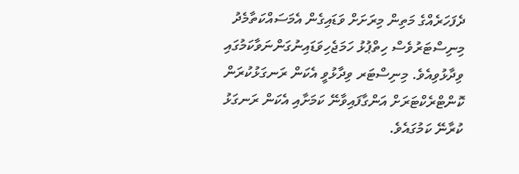ދެފަހަރެއްގެ މަތިން މިރަށަށް ވަޑައިގެން އެމަސައްކަތާމެދު މިނިސްޓަރުވެސް ހިތްޕުޅު ހަމަޖެހިވަޑައިނުގަންނަވާކަމުގައި ވިދާޅުވިއެވެ. މިނިސްޓަރ ވިދާޅުވީ އެކަން ރަނގަޅުކުރަން ކޮންޓްރެކްޓަރަށް އަންގާފައިވާނޭ ކަމަށާއި އެކަން ރަނގަޅު ކުރާނޭ ކަމުގައެވެ.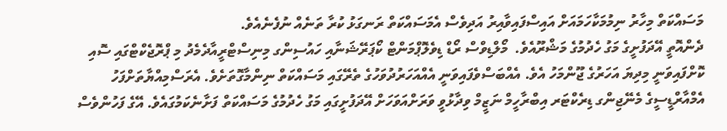މަސައްކަތް މިހާރު ނިމުމަކާހަމައަށް އައިސްފައިވާއިރު އަދިވެސް އެމަސައްކަތް ރަނގަޅު ކުރާ ތަނެއް ނުފެނެއެވެ.
ދެންއޮތީ އޭދަފުށީގެ މަގު ހެދުމުގެ މަޝްރޫއެވެ.  މޯލްޑިވްސް ރޯޑް ޑިވެލޮޕްމަންޓް ކޯޕަރޭޝަނާއި ހައުސިންގ މިނިސްޓްރީއާދެމެދު މި ޕްރޮޖެކްޓްގައި ސޮއި ކޮށްފައިވަނީ މިދިޔަ އަހަރުގެ ޖޫންމަހު އެވެ. އެއްބަސްވެފައިވަނީ އެއްއަހަރުދުވަހުގެ ތެރޭގައި މަސައްކަތް ނިންމާގޮތަށެވެ. އެރަސްމިއްޔާތަށްފަހު އެމްއާރްޑީސީގެ މެނޭޖިންގ ޑިރެކްޓަރ އިބްރާހީމް ނަޒީމް ވިދާޅުވީ ވަރަށްއަވަހަށް އޭދަފުށީގައި މަގު ހެދުމުގެ މަސައްކަތް ފަށާނެކަމުގައެވެ. އޭގެ ފަހުންވެސް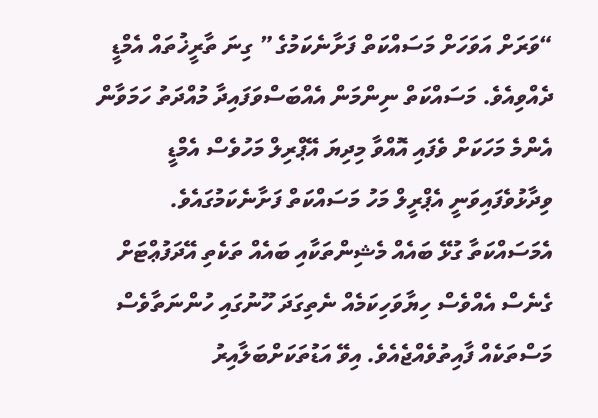“ވަރަށް އަވަހަށް މަސައްކަތް ފަށާނެކަމުގެ ” ގިނަ ތާރީޚުތައް އެމްޑީ ދެއްވިއެވެ. މަސައްކަތް ނިންމަން އެއްބަސްވަފައިދާ މުއްދަތު ހަމަވާން އެންމެ މަހަކަށް ވެފައި އޮއްވާ މިދިޔަ އޭޕްރިލް މަހުވެސް އެމްޑީ ވިދާޅުވެފައިވަނީ އެޕްރީލް މަހު މަސައްކަތް ފަށާނެކަމުގައެވެ.
އެމަސައްކަތާ ގުޅޭ ބައެއް މެޝިންތަކާއި ބައެއް ތަކެތި އޭދަފުޢްޓަށް ގެނެސް އެއްވެސް ހިޔާވަހިކަމެއް ނެތިގަދަ ހޫނުގައި ހުންނަތާވެސް މަސްތަކެއް ފާއިތުވެއްޖެއެވެ. އިވޭ އަޑުތަކަށްބަލާއިރު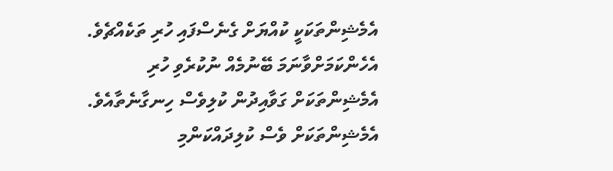އެމެޝިންތަކަކީ ކުއްޔަށް ގެނެސްފައި ހުރި ތަކެއްޗެވެ. އެހެންކަމަށްވާނަމަ ބޭނުމެއް ނުކުރެވި ހުރި އެމެޝިންތަކަށް ގަވާއިދުން ކުލިވެސް ހިނގާނެތާއެވެ. އެމެޝިންތަކަށް ވެސް ކުލިދައްކަންމި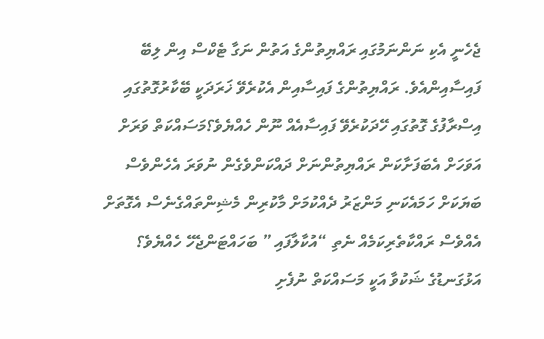ޖެހެނީ އެކި ނަންނަމުގައި ރައްޔިތުންގެ އަތުން ނަގާ ޓެކްސް އިން ލިބޭ ފައިސާއިންއެވެ. ރައްޔިތުންގެ ފައިސާއިން އެކުރެވޭ ޚަރަދަކީ ބޭކާރުގޮތުގައި އިސްރާފުގެ ގޮތުގައި ހޭދަކުރެވޭ ފައިސާއެއް ނޫން ހެއްޔެވެ؟މަސައްކަތް ވަރަށް އަވަހަށް އެބަފަށާކަން ރައްޔިތުންނަށް ދައްކަންވެގެން ނުވަރަ އެހެންވެސް ބަޔަކަށް ހަމައެކަނި މަންޒަރު ދެއްކުމަށް މާކުރިން މެޝިންތައްގެނެސް އެގޮތަށް އެއްވެސް ރައްކާތެރިކަމެއް ނެތި “އުކާލާފައި ” ބަހައްޓަންޖެހޭ ހެއްޔެވެ؟
އަޅުގަނޑުގެ ޝަކުވާ އަކީ މަސައްކަތް ނުފެށި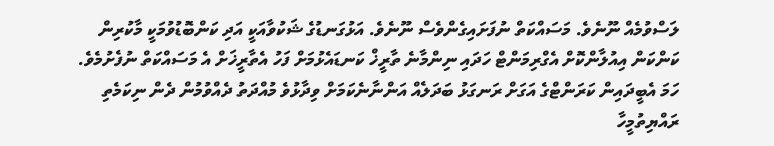ލަސްވުމެއް ނޫނެވެ. މަސައްކަތް ނުފަށައިގެންވެސް ނޫނެވެ. އަޅުގަނޑުގެ ޝަކުވާއަކީ އަދި ކަންބޮޑުވުމަކީ މާކުރިން  ކަންކަން އިއުލާންކޮށް އެގްރިމަންޓް ހަދައި ނިންމާނެ ތާރީޚް ކަނޑައެޅުމަށް ފަހު އެތާރީޚަށް އެ މަސައްކަތް ނުފެށުމެވެ.
ހަމަ އެބީދައިން ކަރަންޓްގެ އަގަށް ރަނގަޅު ބަދަލެއް އަންނާނެކަމަށް ވިދާޅުވެ މުއްދަތު ދެއްވުމުން ދެން ނިކަމެތި ރައްޔިތުމީހާ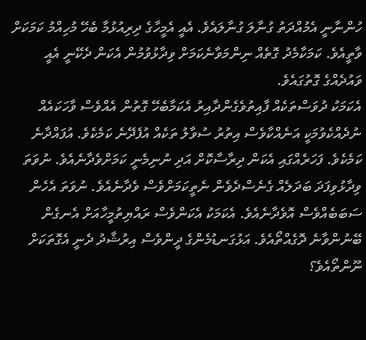ހުންނާނީ އެމުއްދަތު ގުނާލަ ގުނާލައެވެ. އެއީ އެމީހާގެ ދިރިއުޅުމާ ބެހޭ މުހިއްމު ކަމަކަށް ވާތީއެވެ. ކަމަކާމެދު ގޮތެއް ނިންމަވާނެކަމަށް ވިދާޅުވުމުން އެކަން ދެކޭނީ އެއީ ވައުދެއްގެ ގޮތުގައެވެ.
އެކަމަކު ދުވަސްތަކެއް ފާއިތުވެގެންދާއިރު އެކަމާބެހޭ ގޮތުން އެއްވެސް ވާހަކައެއް ނުދެއްކެވުމަކީ އަނެއްކާވެސް އިތުރު ސުވާލު ތަކެއް އުފެދޭނެ ކަމެކެވެ. އުފައްދާނެ ކަމެކެވެ. ފަހަރެއްގައި އެކަން ދިރާސާކޮށް އަދި ނުނިމެނީ ކަމަށްވެދާނެއެވެ. ނުވަތަ ވިދާޅުވިފަދަ ބަދަލެއް ގެނެސްދެވެން ނެތީކަމަށްވެސް ވެދާނެއެވެ. ނުވަތަ އެހެން ސަބަބެއްވެސް އޮވެދާނެއެވެ. އެކަމަކު އެކަންވެސް ރައްޔިތުމީހާއަށް އެނގެން ބޭނުންވާނެ ދޮގެއްތޯއެވެ. އަޅުގަނޑުމެންގެ ދީންވެސް އިރުޝާދު ދެނީ އެގޮތަކަށް ނޫންތޯއެވެ؟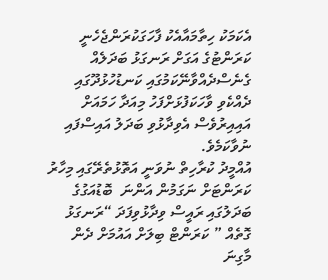އެކަމަކު ހިތާމައާއެކު ފާހަގަކުރަންޖެހެނީ ކަރަންޓުގެ އަގަށް ރަނގަޅު ބަދަލެއް ގެނެސްދެއްވާނޭކަމުގައި ކަނޑުހުޅުދޫގައި ދެއްކެވި ވާހަކަފުޅަށްފަހު މިއަދާ ހަމައަށް އައިއިރުވެސް އެވިދާޅުވި ބަދަލު އައިސްފައި ނުވާކަމެވެ.
އުއްމީދު ކުރާހިތް ނުވަނީ އަތޮޅުތެރޭގައި މިހާރު ކަރަންޓަށް ނަގަމުން އަންނަ  ބޮޑުއަގުގެ  ބަދަލުގައި ރައީސް ވިދާޅުވިފަދަ “ރަނގަޅު ގޮތެއް ” ކަރަންޓް ބިލަށް އައުމަށް ދެން މާގިނަ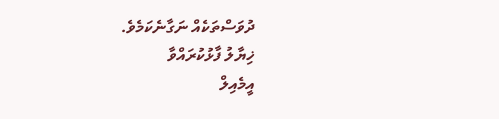ދުވަސްތަކެއް ނަގާނެކަމެވެ.
ޚިޔާލު ފާޅުކުރައްވާ
އީމެއިލް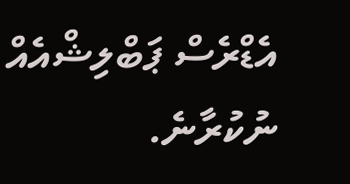އެޑްރެސް ޕަބްލިޝްއެއް ނުކުރާނެ.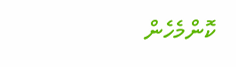ކޮންމެހެން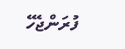ފުރަންޖެހޭ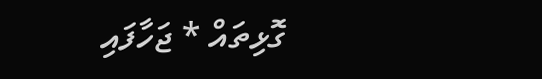ގޮޅިތައް * ޖަހާފައި